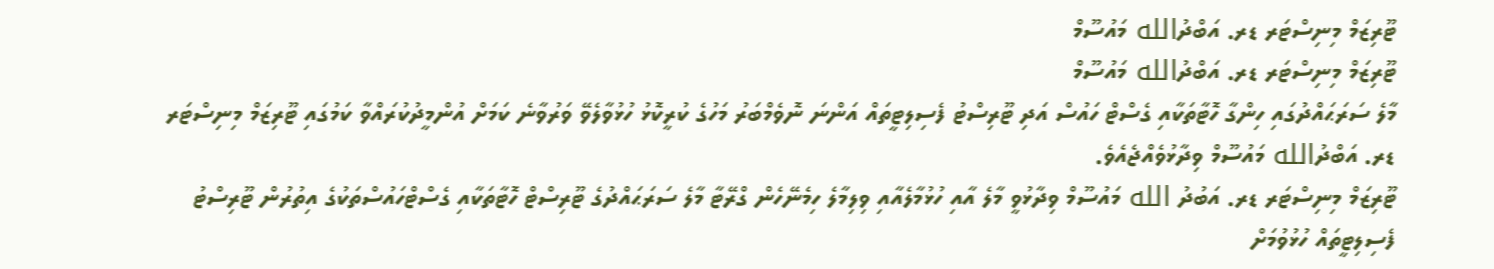ޓޫރިޒަމް މިނިސްޓަރ ޑރ. އަބްދުالله މައުސޫމް
ޓޫރިޒަމް މިނިސްޓަރ ޑރ. އަބްދުالله މައުސޫމް
މާލެ ސަރަޙައްދުގައި ހިންގާ ހޮޓާތަކާއި ގެސްޓް ހައުސް އަދި ޓޫރިސްޓު ފެސިލިޓީތައް އަންނަ ނޮވެމްބަރު މަހުގެ ކުރީކޮޅު ހުޅުވާލެވޭ ވަރުވާނެ ކަމަށް އުންމީދުކުރައްވާ ކަމުގައި ޓޫރިޒަމް މިނިސްޓަރ ޑރ. އަބްދުالله މައުސޫމް ވިދާޅުވެއްޖެއެވެ.
ޓޫރިޒަމް މިނިސްޓަރ ޑރ. އަބުދު الله މައުސޫމް ވިދާޅުވީ މާލެ އާއި ހުޅުމާލެއާއި ވިލިމާލެ ހިމެނޭހެން ގްރޭޓާ މާލެ ސަރަޙައްދުގެ ޓޫރިސްޓް ހޮޓާތަކާއި ގެސްޓްހައުސްތަކުގެ އިތުރުން ޓޫރިސްޓު ފެސިލިޓީތައް ހުޅުވުމަށް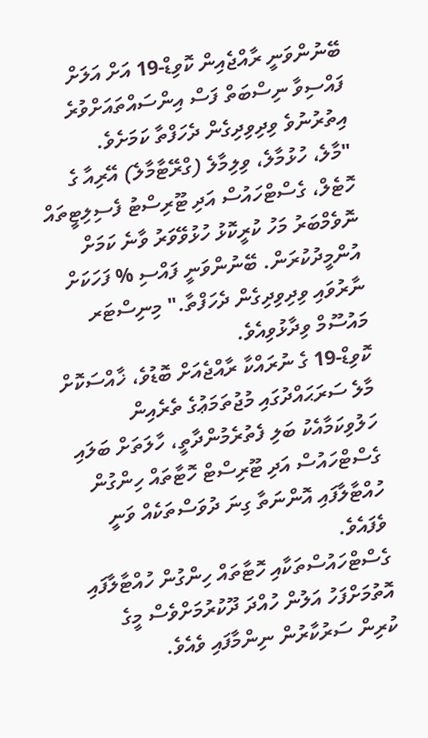ބޭނުންވަނީ ރާއްޖެއިން ކޮވިޑް-19 އަށް އަލަށް ފައްސިވާ ނިސްބަތް ފަސް އިންސައްތައަށްވުރެ އިތުރުނުވެ ވިދިވިދިގެން ދެހަފްތާ ކަމަށެވެ.
"މާލެ، ހުޅުމާލެ، ވިލިމާލެ (ގްރޭޓާމާލެ) އޭރިއާ ގެ ހޮޓެލް، ގެސްޓްހައުސް އަދި ޓޫރިސްޓު ފެސިލިޓީތައް ނޮވެމްބަރު މަހު ކުރީކޮޅު ހުޅުވޭވަރު ވާނެ ކަމަށް އުންމީދުކުރަން. ބޭނުންވަނީ ފައްސި % ފަހަކަށް ނާރުވައި ވިދިވިދިގެން ދެހަފްތާ." މިނިސްޓަރ މައުސޫމް ވިދާޅުވިއެވެ.
ކޮވިޑް-19 ގެ ނުރައްކާ ރާއްޖެއަށް ބޮޑުވެ، ޚާއްސަކޮށް މާލެ ސަރަޙައްދުގައި މުޖުތަމަޢުގެ ތެރެއިން ހަލުވިކަމާއެކު ބަލި ފެތުރެމުންދާތީ، ހާލަތަށް ބަލައި ގެސްޓްހައުސް އަދި ޓޫރިސްޓް ހޮޓާތައް ހިންގުން ހުއްޓާލާފައި އޮންނަތާ ގިނަ ދުވަސްތަކެއް ވަނީ ވެފައެވެ.
ގެސްޓްހައުސްތަކާއި ހޮޓާތައް ހިންގުން ހުއްޓާލާފައި އޮތުމަށްފަހު އަލުން ހުއްދަ ދޫކުރުމަށްވެސް މީގެ ކުރިން ސަރުކާރުން ނިންމާފައި ވެއެވެ.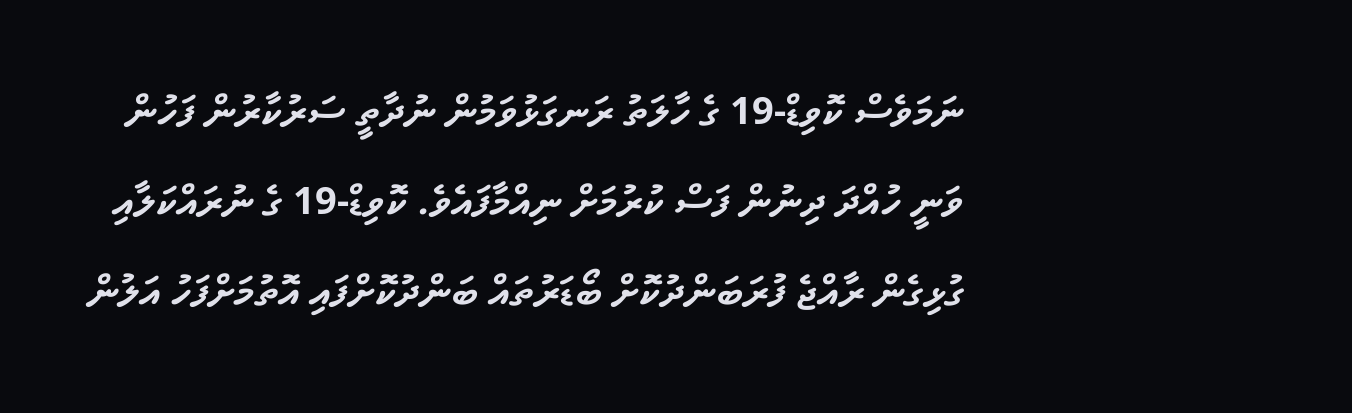ނަމަވެސް ކޮވިޑް-19 ގެ ހާލަތު ރަނގަޅުވަމުން ނުދާތީ ސަރުކާރުން ފަހުން ވަނީ ހުއްދަ ދިނުން ފަސް ކުރުމަށް ނިއްމާފައެވެ. ކޮވިޑް-19 ގެ ނުރައްކަލާއި ގުޅިގެން ރާއްޖެ ފުރަބަންދުކޮށް ބޯޑަރުތައް ބަންދުކޮށްފައި އޮތުމަށްފަހު އަލުން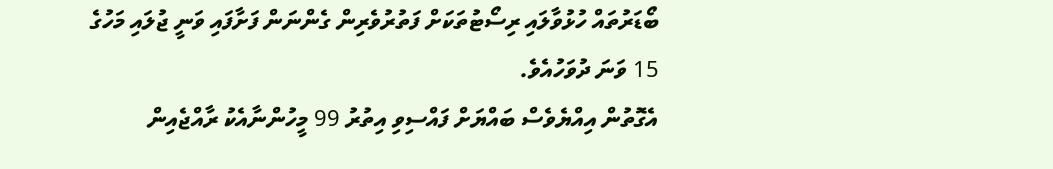ބޯޑަރުތައް ހުޅުވާލައި ރިސޯޓުތަކަށް ފަތުރުވެރިން ގެންނަން ފަށާފައި ވަނީ ޖުލައި މަހުގެ 15 ވަނަ ދުވަހުއެވެ.
އެގޮތުން އިއްޔެވެސް ބައްޔަށް ފައްސިވި އިތުރު 99 މީހުންނާއެކު ރާއްޖެއިން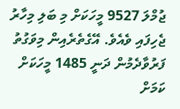ޖުމްލަ 9527 މީހަކަށް މި ބަލި މިހާރު ޖެހިފައި ވެއެވެ. އޭގެތެރެއިން މިވަގުތު ފަރުވާދެމުން ދަނީ 1485 މީހަކަށް ކަމަށް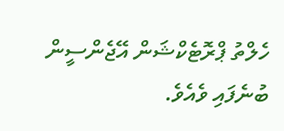ހެލްތު ޕްރޮޓެކްޝަން އޭޖެންސީން ބުނެފައި ވެއެވެ.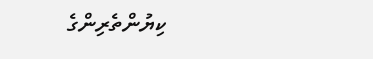ކިޔުންތެރިންގެ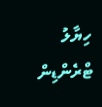ހިޔާލު
ޓްރެންޑިން